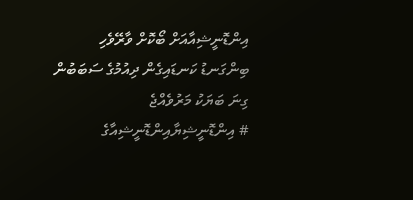އިންޑޮނީޝިއާއަށް ބޯކޮށް ވާރޭވެހި ބިންގަނޑު ކަނޑައިގެން ދިއުމުގެ ސަބަބުން ގިނަ ބަޔަކު މަރުވެއްޖެ
# އިންޑޮނީޝިޔާއިންޑޮނީޝިއާގެ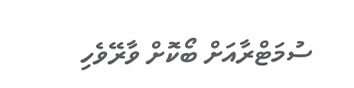ސުމަޓްރާއަށް ބޯކޮށް ވާރޭވެހި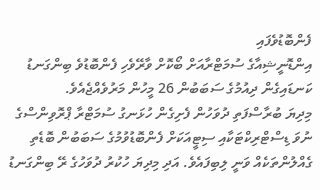ފެންބޮޑުވެފައި
އިންޑޮނީޝިއާގެ ސުމަޓްރާއަށް ބޯކޮށް ވާރޭވެހި ފެންބޮޑުވެ ބިންގަނޑު ކަނޑައިގެން ދިއުމުގެ ސަބަބުން 26 މީހުން މަރުވެއްޖެއެވެ.
މިދިޔަ ބުރާސްފަތި ދުވަހުން ފެށިގެން ހުޅަނގު ސުމަޓްރާ ޕްރޮވިންސްގެ ނުވަ ޑިސްޓްރިކްޓަކާއި ސިޓީއަކަށް ފެންބޮޑުވުމުގެ ސަބަބުން ބޮޑެތި ގެއްލުންތަކެއް ވަނީ ލިބިފައެވެ. އަދި މިދިޔަ ހުކުރު ދުވަހުގެ ރޭ ބިންގަނޑު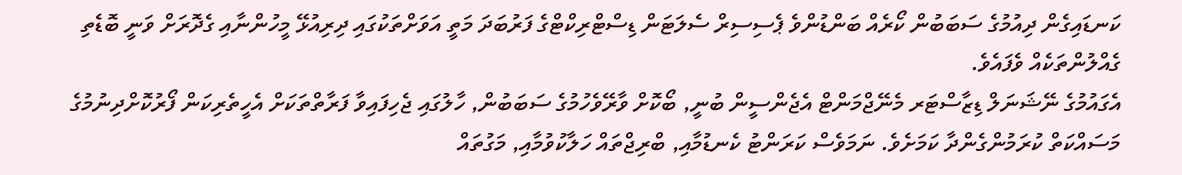ކަނޑައިގެން ދިއުމުގެ ސަބަބުން ކޯރެއް ބަންޑުންވެ ޕެސިސިރް ސެލަޓަން ޑިސްޓްރިކްޓްގެ ފަރުބަދަ މަތީ އަވަށްތަކުގައި ދިރިއުޅޭ މީހުންނާއި ގެދޮރަށް ވަނީ ބޮޑެތި ގެއްލުންތަކެއް ވެފައެވެ.
އެގައުމުގެ ނޭޝަނަލް ޑިޒާސްޓަރ މެނޭޖްމަންޓް އެޖެންސީން ބުނީ, ބޯކޮށް ވާރޭވެހުމުގެ ސަބަބުން, ހާލުގައި ޖެހިފައިވާ ފަރާތްތަކަށް އެހީތެރިކަން ފޯރުކޮށްދިނުމުގެ މަސައްކަތް ކުރަމުންގެންދާ ކަމަށެވެ. ނަމަވެސް ކަރަންޓު ކެނޑުމާއި, ބްރިޖްތައް ހަލާކުވުމާއި, މަގުތައް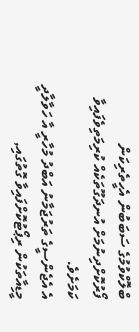ބްލޮކްވުމުގެ ސަބަބުން އެހީތެރިކަން ފޯރުކޮށްދިނުމަށް އުނދަގޫތަކެއް ކުރިމަތިވެފައިވާ ކަމަށެވެ.
އެ އެޖެންސީގެ ތަރުޖަމާނު އަބްދު މުހާރީ އާ ހަވާލާދީ މީޑިއާތަކުން ރިޕޯޓުކޮށްފައިވާ ގޮތުގައި,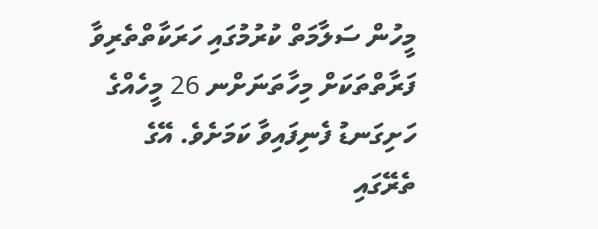މީހުން ސަލާމަތް ކުރުމުގައި ހަރަކާތްތެރިވާ ފަރާތްތަކަށް މިހާތަނަށްނ 26 މީހެއްގެ ހަށިގަނޑު ފެނިފައިވާ ކަމަށެވެ. އޭގެ ތެރޭގައި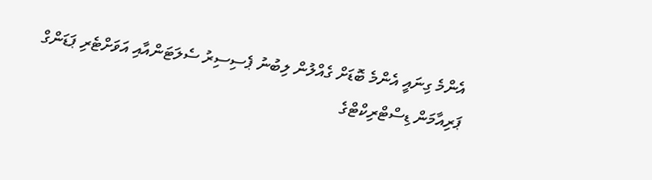އެންމެ ގިނައީ އެންމެ ބޮޑަށް ގެއްލުން ލިބުނު ޕެސިސިރު ސެލަޓަންއާއި އަވަށްޓެރި ޕަޑަންގް ޕަރިއާމަން ޑިސްޓްރިކްޓްގެ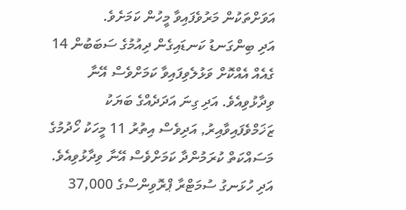އަވަށްތަކުން މަރުވެފައިވާ މީހުން ކަމަށެވެ.
އަދި ބިންގަނޑު ކަނޑައިގެން ދިއުމުގެ ސަބަބުން 14 ގެއެއް އެއްކޮށް ވަޅުލެވިފައިވާ ކަމަށްވެސް އޭނާ ވިދާޅުވިއެވެ. އަދި ގިނަ އަދަދެއްގެ ބަޔަކު ޒަޚަމްވެފައިވާއިރު, އަދިވެސް އިތުރު 11 މީހަކު ހޯދުމުގެ މަސައްކަތް ކުރަމުންދާ ކަމަށްވެސް އޭނާ ވިދާޅުވިއެވެ.
އަދި ހުޅަނގު ސުމަޓްރާ ޕްރޮވިންސްގެ 37,000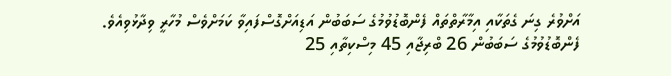އަށްވުރެ ގިނަ ގެތަކާއި އިމާރާތްތައް ފެންބޮޑުވުމުގެ ސަބަބުން އަޑިއަށްގޮސްފައިވާ ކަމަށްވެސް މުހާރީ ވިދާޅުވިއެވެ.
ފެންބޮޑުވުމުގެ ސަބަބުން 26 ބްރިޖާއި 45 މިސްކިތާއި 25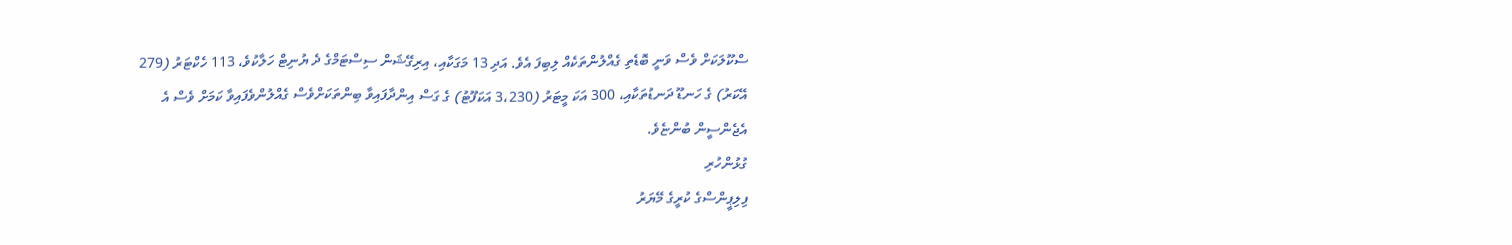ސްކޫލަކަށް ވެސް ވަނީ ބޮޑެތި ގެއްލުންތަކެއް ލިބިފަ އެވެ. އަދި 13 މަގަކާއި، އިރިގޭޝަން ސިސްޓަމްގެ ދެ ޔުނިޓް ހަލާކުވެ، 113 ހެކްޓަރު (279 އޭކަރު) ގެ ހަނޑޫ ދަނޑުތަކާއި، 300 އަކަ މީޓަރު (3،230 އަކަފޫޓު) ގެ ގަސް އިންދާފައިވާ ބިންތަކަށްވެސް ގެއްލުންވެފައިވާ ކަމަށް ވެސް އެ އެޖެންސީން ބުންޏެވެ.
ގުޅުންހުރި
ފިލިޕީންސްގެ ކުރީގެ މޭޔަރު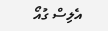އެލިސް ގުއޯ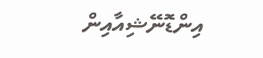އިންޑޮނޭޝިއާއިން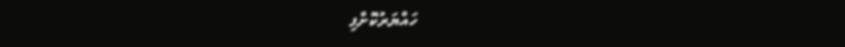ހައްޔަރުކޮށްފި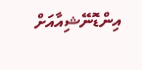އިންޑޮނޭޝިއާއަށް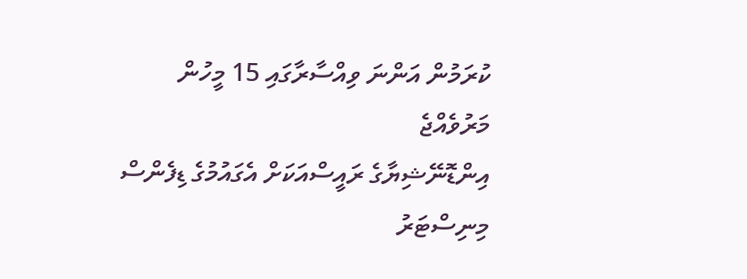ކުރަމުން އަންނަ ވިއްސާރާގައި 15 މީހުން މަރުވެއްޖެ
އިންޑޮނޭޝިޔާގެ ރައީސްއަކަށް އެގައުމުގެ ޑިފެންސް މިނިސްޓަރު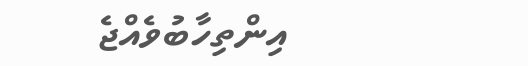އިންތިހާބުވެއްޖެ